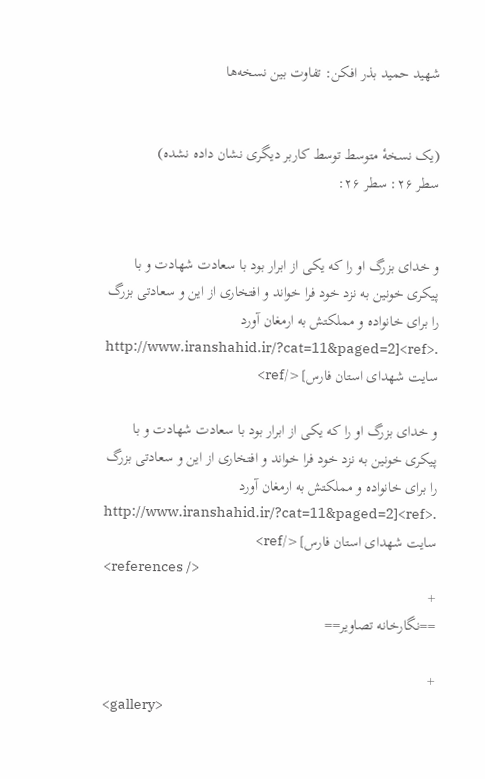شهید حمید بذر افکن: تفاوت بین نسخه‌ها


(یک نسخهٔ متوسط توسط کاربر دیگری نشان داده نشده)
سطر ۲۶: سطر ۲۶:


و خدای بزرگ او را که یکی از ابرار بود با سعادت شهادت و با پیکری خونین به نزد خود فرا خواند و افتخاری از این و سعادتی بزرگ را برای خانواده و مملکتش به ارمغان آورد .<ref>[http://www.iranshahid.ir/?cat=11&paged=2 سایت شهدای استان فارس]</ref>

و خدای بزرگ او را که یکی از ابرار بود با سعادت شهادت و با پیکری خونین به نزد خود فرا خواند و افتخاری از این و سعادتی بزرگ را برای خانواده و مملکتش به ارمغان آورد .<ref>[http://www.iranshahid.ir/?cat=11&paged=2 سایت شهدای استان فارس]</ref>
<references />
+
==نگارخانه تصاویر==

+
<gallery>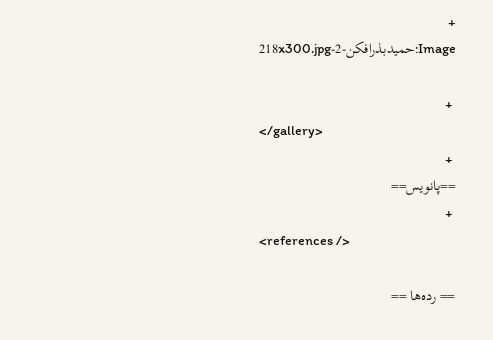+
Image:حميدبذرافكن-2-218x300.jpg

 +
</gallery>
 +
==پانویس==
 +
<references />

== رده‌ها ==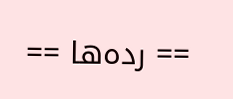== رده‌ها ==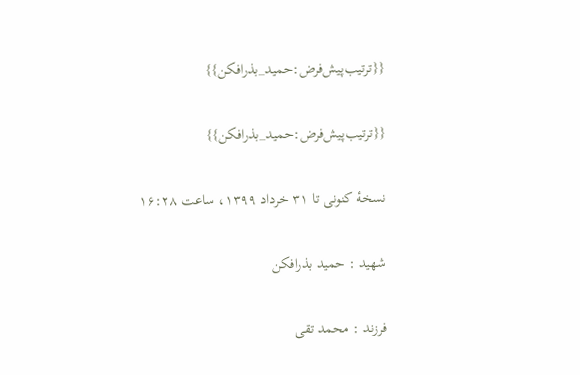{{ترتیب‌پیش‌فرض:حمید_بذرافکن}}

{{ترتیب‌پیش‌فرض:حمید_بذرافکن}}

نسخهٔ کنونی تا ۳۱ خرداد ۱۳۹۹، ساعت ۱۶:۲۸

شهید : حمید بذرافکن

فرزند : محمد تقی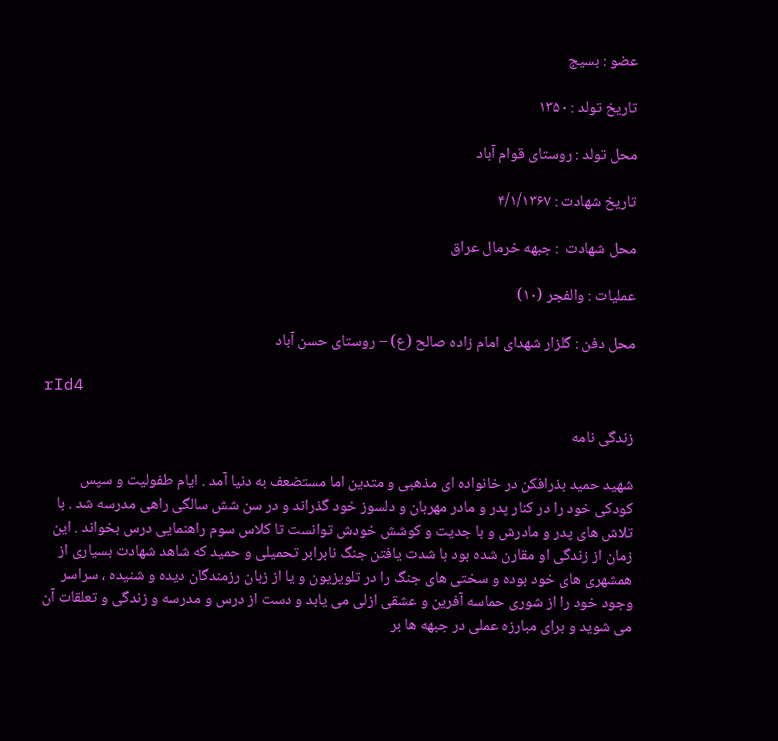عضو : بسیج

تاریخ تولد : ۱۳۵۰

محل تولد : روستای قوام آباد

تاریخ شهادت : ۴/۱/۱۳۶۷

محل شهادت  : جبهه خرمال عراق

عملیات : والفجر (۱۰)

محل دفن : گلزار شهدای امام زاده صالح (ع) – روستای حسن آباد

rId4

زندگی نامه

شهید حمید بذرافکن در خانواده ای مذهبی و متدین اما مستضعف به دنیا آمد . ایام طفولیت و سپس کودکی خود را در کنار پدر و مادر مهربان و دلسوز خود گذراند و در سن شش سالگی راهی مدرسه شد . با تلاش های پدر و مادرش و با جدیت و کوشش خودش توانست تا کلاس سوم راهنمایی درس بخواند . این زمان از زندگی او مقارن شده بود با شدت یافتن جنگ نابرابر تحمیلی و حمید که شاهد شهادت بسیاری از همشهری های خود بوده و سختی های جنگ را در تلویزیون و یا از زبان رزمندگان دیده و شنیده ، سراسر وجود خود را از شوری حماسه آفرین و عشقی ازلی می یابد و دست از درس و مدرسه و زندگی و تعلقات آن می شوید و برای مبارزه عملی در جبهه ها بر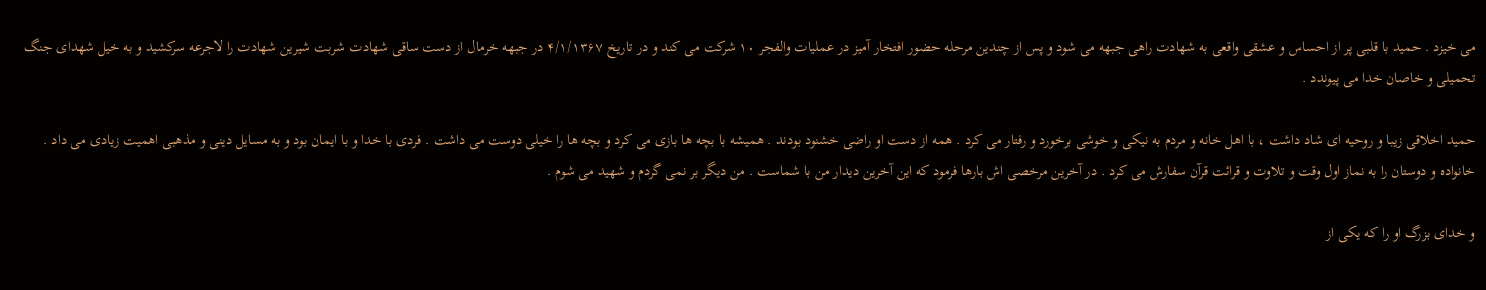می خیزد . حمید با قلبی پر از احساس و عشقی واقعی به شهادت راهی جبهه می شود و پس از چندین مرحله حضور افتخار آمیز در عملیات والفجر ۱۰ شرکت می کند و در تاریخ ۴/۱/۱۳۶۷ در جبهه خرمال از دست ساقی شهادت شربت شیرین شهادت را لاجرعه سرکشید و به خیل شهدای جنگ تحمیلی و خاصان خدا می پیوندد .

حمید اخلاقی زیبا و روحیه ای شاد داشت ، با اهل خانه و مردم به نیکی و خوشی برخورد و رفتار می کرد . همه از دست او راضی خشنود بودند . همیشه با بچه ها بازی می کرد و بچه ها را خیلی دوست می داشت . فردی با خدا و با ایمان بود و به مسایل دینی و مذهبی اهمیت زیادی می داد . خانواده و دوستان را به نماز اول وقت و تلاوت و قرائت قرآن سفارش می کرد . در آخرین مرخصی اش بارها فرمود که این آخرین دیدار من با شماست . من دیگر بر نمی گردم و شهید می شوم .

و خدای بزرگ او را که یکی از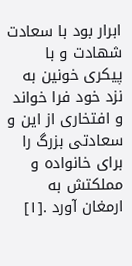ابرار بود با سعادت شهادت و با پیکری خونین به نزد خود فرا خواند و افتخاری از این و سعادتی بزرگ را برای خانواده و مملکتش به ارمغان آورد .[۱]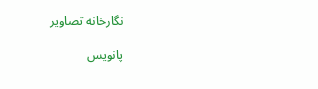نگارخانه تصاویر

پانویس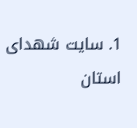1. سایت شهدای استان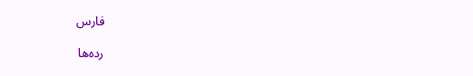فارس

رده‌ها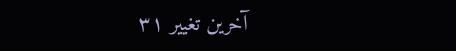آخرین تغییر ۳۱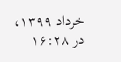خرداد ۱۳۹۹، در ۱۶:۲۸